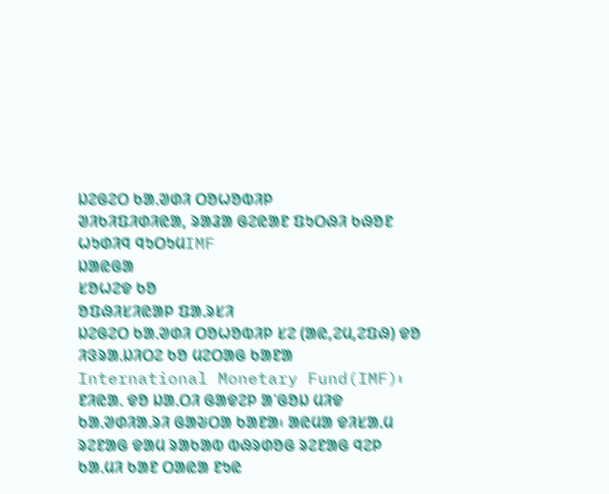ᱡᱮᱜᱮᱛ ᱠᱟᱹᱣᱰᱤ ᱛᱚᱦᱚᱵᱤᱞ
ᱣᱤᱠᱤᱯᱤᱰᱤᱭᱟ, ᱨᱟᱲᱟ ᱜᱮᱭᱟᱱ ᱯᱩᱛᱷᱤ ᱠᱷᱚᱱ
ᱦᱩᱰᱤᱧ ᱧᱩᱛᱩᱢIMF
ᱡᱟᱭᱜᱟ
ᱥᱚᱦᱮᱫ ᱠᱚ
ᱚᱯᱷᱤᱥᱤᱭᱟᱞ ᱯᱟᱹᱨᱥᱤ
ᱡᱮᱜᱮᱛ ᱠᱟᱹᱣᱰᱤ ᱛᱚᱦᱚᱵᱤᱞ ᱥᱮ (ᱟᱭ,ᱮᱢ,ᱮᱯᱷ) ᱫᱚ ᱤᱝᱨᱟᱹᱡᱤᱛᱮ ᱠᱚ ᱢᱮᱛᱟᱜ ᱠᱟᱱᱟ International Monetary Fund(IMF)᱾ ᱱᱤᱭᱟᱹ ᱫᱚ ᱡᱟᱹᱛᱤ ᱜᱟᱫᱮᱞ ᱟᱸᱜᱚᱡ ᱢᱤᱫ ᱠᱟᱹᱣᱰᱤᱟᱹᱨᱤ ᱜᱟᱶᱛᱟ ᱠᱟᱱᱟ᱾ ᱟᱭᱢᱟ ᱫᱤᱥᱟᱹᱢ ᱨᱮᱱᱟᱜ ᱫᱟᱢ ᱨᱟᱠᱟᱵ ᱵᱷᱨᱰᱚᱜ ᱨᱮᱱᱟᱜ ᱧᱮᱞ ᱠᱟᱹᱢᱤ ᱠᱟᱱ ᱛᱟᱭᱟ ᱱᱩᱭ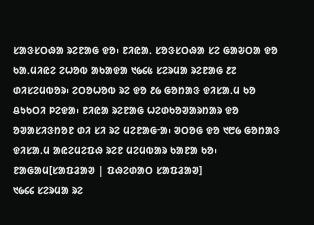ᱥᱟᱝᱥᱛᱷᱟ ᱨᱮᱱᱟᱜ ᱫᱚ᱾ ᱱᱤᱭᱟᱹ ᱥᱚᱝᱥᱛᱷᱟ ᱥᱮ ᱜᱟᱶᱛᱟ ᱫᱚ ᱠᱟᱹᱢᱤᱭᱮ ᱮᱦᱚᱵ ᱟᱠᱟᱫᱟ ᱑᱙᱔᱕ ᱥᱮᱨᱢᱟ ᱨᱮᱱᱟᱜ ᱒᱗ ᱰᱤᱥᱮᱢᱵᱚᱨ᱾ ᱮᱛᱚᱦᱚᱵ ᱨᱮ ᱫᱚ ᱒᱙ ᱜᱚᱴᱟᱝ ᱫᱤᱥᱟᱹᱢ ᱠᱚ ᱪᱩᱠᱛᱤ ᱞᱮᱫᱟ᱾ ᱱᱤᱭᱟ ᱨᱮᱱᱟᱜ ᱦᱮᱰᱠᱚᱣᱟᱨᱴᱟᱨ ᱫᱚ ᱚᱣᱟᱥᱤᱝᱴᱚᱱ ᱰᱤ ᱥᱤ ᱨᱮ ᱢᱮᱱᱟᱜᱼᱟ᱾ ᱣᱛᱚᱜ ᱫᱚ ᱑᱘᱙ ᱜᱚᱴᱟᱝ ᱫᱤᱥᱟᱹᱢ ᱟᱭᱮᱢᱮᱯᱷ ᱨᱮᱱ ᱢᱮᱢᱵᱟᱨ ᱠᱟᱱᱟ ᱠᱚ᱾
ᱱᱟᱜᱟᱢ[ᱥᱟᱯᱲᱟᱣ | ᱯᱷᱮᱰᱟᱛ ᱥᱟᱯᱲᱟᱣ]
᱑᱙᱔᱔ ᱥᱮᱨᱢᱟ ᱨᱮ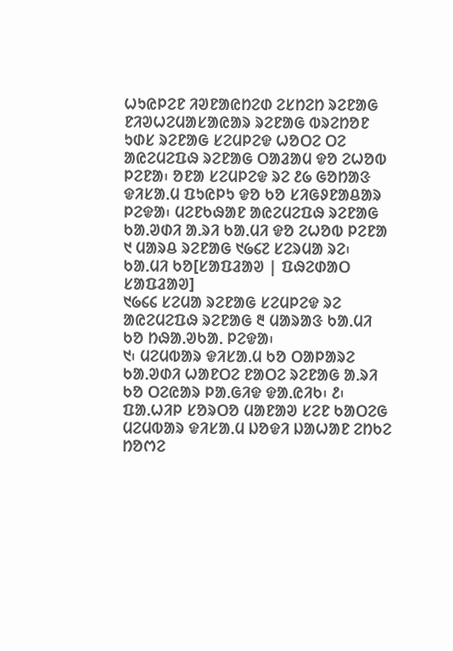ᱦᱩᱭᱞᱮᱱ ᱤᱣᱱᱟᱭᱴᱮᱰ ᱮᱥᱴᱮᱴ ᱨᱮᱱᱟᱜ ᱱᱤᱣᱦᱮᱢᱟᱥᱟᱭᱟᱨ ᱨᱮᱱᱟᱜ ᱵᱨᱮᱴᱚᱱ ᱩᱰᱥ ᱨᱮᱱᱟᱜ ᱥᱮᱢᱞᱮᱫ ᱦᱚᱛᱮ ᱛᱮ ᱟᱭᱮᱢᱮᱯᱷ ᱨᱮᱱᱟᱜ ᱛᱟᱲᱟᱢ ᱫᱚ ᱮᱦᱚᱵ ᱞᱮᱱᱟ᱾ ᱚᱱᱟ ᱥᱮᱢᱞᱮᱫ ᱨᱮ ᱒᱙ ᱜᱚᱴᱟᱝ ᱫᱤᱥᱟᱹᱢ ᱯᱩᱭᱞᱩ ᱫᱚ ᱠᱚ ᱥᱤᱜᱽᱱᱟᱪᱟᱨ ᱞᱮᱫᱟ᱾ ᱢᱮᱱᱠᱷᱟᱱ ᱟᱭᱮᱢᱮᱯᱷ ᱨᱮᱱᱟᱜ ᱠᱟᱹᱣᱰᱤ ᱟᱹᱨᱤ ᱠᱟᱹᱢᱤ ᱫᱚ ᱮᱦᱚᱵ ᱞᱮᱱᱟ ᱑ ᱢᱟᱨᱪ ᱨᱮᱱᱟᱜ ᱑᱙᱔᱗ ᱥᱮᱨᱢᱟ ᱨᱮ᱾
ᱠᱟᱹᱢᱤ ᱠᱚ[ᱥᱟᱯᱲᱟᱣ | ᱯᱷᱮᱰᱟᱛ ᱥᱟᱯᱲᱟᱣ]
᱑᱙᱔᱔ ᱥᱮᱢᱟ ᱨᱮᱱᱟᱜ ᱥᱮᱢᱞᱮᱫ ᱨᱮ ᱟᱭᱮᱢᱮᱯᱷ ᱨᱮᱱᱟᱜ ᱓ ᱢᱟᱨᱟᱝ ᱠᱟᱹᱢᱤ ᱠᱚ ᱴᱷᱟᱹᱣᱠᱟᱹ ᱞᱮᱫᱟ᱾
᱑᱾ ᱢᱮᱢᱵᱟᱨ ᱫᱤᱥᱟᱹᱢ ᱠᱚ ᱛᱟᱞᱟᱨᱮ ᱠᱟᱹᱣᱰᱤ ᱦᱟᱱᱛᱮ ᱱᱟᱛᱮ ᱨᱮᱱᱟᱜ ᱟᱹᱨᱤ ᱠᱚ ᱛᱮᱭᱟᱨ ᱞᱟᱹᱜᱤᱫ ᱫᱟᱹᱭᱤᱠ᱾ ᱒᱾ ᱯᱟᱹᱦᱤᱞ ᱥᱚᱨᱛᱚ ᱢᱟᱱᱟᱣ ᱥᱮᱱ ᱠᱟᱛᱮᱜ ᱢᱮᱢᱵᱟᱨ ᱫᱤᱥᱟᱹᱢ ᱡᱚᱫᱤ ᱡᱟᱦᱟᱱ ᱮᱴᱠᱮ ᱴᱚᱬᱮ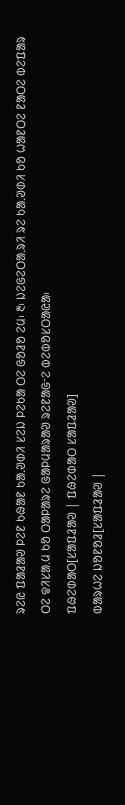ᱨᱮᱭ ᱯᱟᱲᱟᱣ ᱞᱮᱱ ᱠᱷᱟᱱ ᱠᱟᱹᱣᱰᱤ ᱥᱮᱡ ᱞᱮᱠᱟ ᱛᱮ ᱜᱚᱲᱚ ᱮᱢ᱾ ᱓᱾ ᱡᱮᱜᱮᱛᱟᱹᱨᱤ ᱨᱮ ᱠᱟᱹᱣᱰᱤ ᱠᱚ ᱦᱟᱱᱛᱮ ᱱᱟᱛᱮ ᱵᱮᱯᱟᱨ ᱛᱮ ᱫᱤᱥᱟᱹᱢ ᱠᱚ ᱛᱟᱞᱟᱨᱮ ᱜᱟᱞᱢᱟᱨᱟᱣ ᱨᱮᱱᱟᱜᱼᱮ ᱵᱮᱵᱚᱥᱛᱟᱭᱟ᱾
ᱯᱷᱮᱰᱟᱛ[ᱥᱟᱯᱲᱟᱣ | ᱯᱷᱮᱰᱟᱛ ᱥᱟᱯᱲᱟᱣ]
ᱵᱟᱨᱦᱮ ᱡᱚᱱᱚᱲ[ᱥᱟᱯᱲᱟᱣ |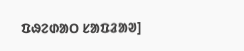ᱯᱷᱮᱰᱟᱛ ᱥᱟᱯᱲᱟᱣ]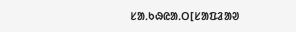ᱥᱟᱹᱠᱷᱭᱟᱹᱛ[ᱥᱟᱯᱲᱟᱣ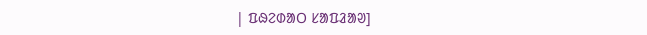| ᱯᱷᱮᱰᱟᱛ ᱥᱟᱯᱲᱟᱣ]